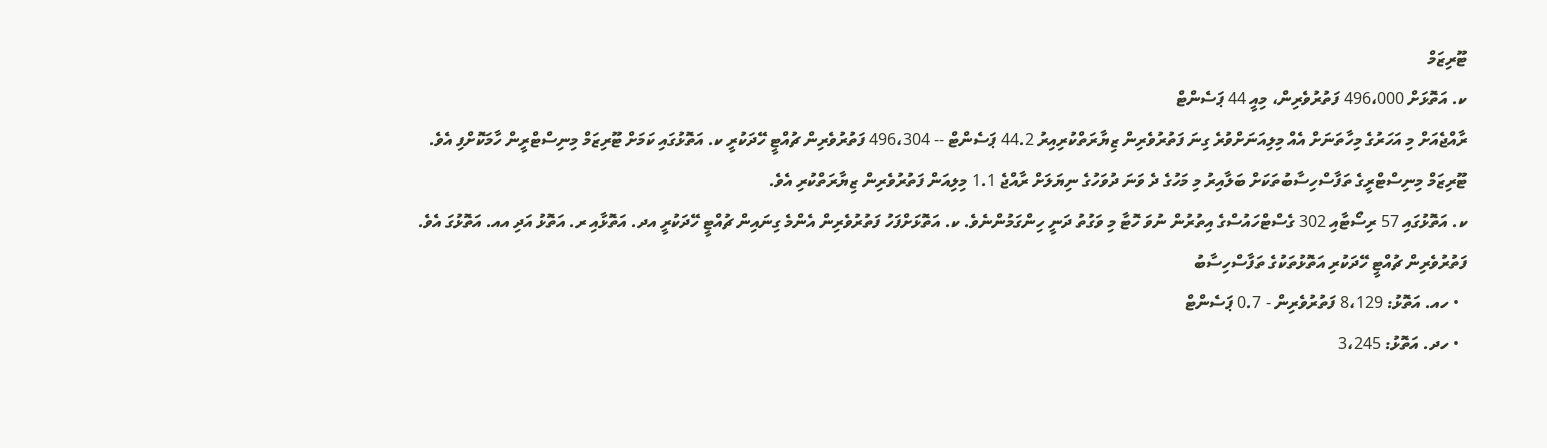ޓޫރިޒަމް
ކ. އަތޮޅަށް 496،000 ފަތުރުވެރިން، މިއީ 44 ޕަސެންޓް
ރާއްޖެއަށް މި އަހަރުގެ މިހާތަނަށް އެއް މިލިއަނަށްވުރެ ގިނަ ފަތުރުވެރިން ޒިޔާރަތްކުރިއިރު 44.2 ޕަސެންޓް -- 496،304 ފަތުރުވެރިން ޗުއްޓީ ހޭދަކުރީ ކ. އަތޮޅުގައި ކަމަށް ޓޫރިޒަމް މިނިސްޓްރީން ހާމަކޮށްފި އެވެ.
ޓޫރިޒަމް މިނިސްޓްރީގެ ތަފާސްހިސާބުތަކަށް ބަލާއިރު މި މަހުގެ ދެ ވަނަ ދުވަހުގެ ނިޔަލަށް ރާއްޖެ 1.1 މިލިއަން ފަތުރުވެރިން ޒިޔާރަތްކުރި އެވެ.
ކ. އަތޮޅުގައި 57 ރިސޯޓާއި 302 ގެސްޓްހައުސްގެ އިތުރުން ނުވަ ހޮޓާ މި ވަގުތު ދަނީ ހިންގަމުންނެވެ. ކ. އަތޮޅަށްފަހު ފަތުރުވެރިން އެންމެ ގިނައިން ޗުއްޓީ ހޭދަކުރީ އދ. އަތޮޅާއި ރ. އަތޮޅު އަދި އއ. އަތޮޅުގަ އެވެ.
ފަތުރުވެރިން ޗުއްޓީ ހޭދަކުރި އަތޮޅުތަކުގެ ތަފާސްހިސާބު
  • ހއ. އަތޮޅު: 8،129 ފަތުރުވެރިން - 0.7 ޕަސެންޓް
  • ހދ. އަތޮޅު: 3،245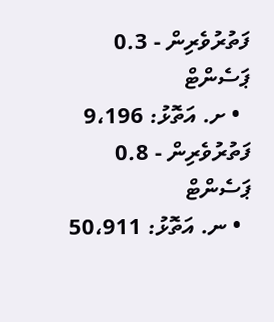ފަތުރުވެރިން - 0.3 ޕަސެންޓް
  • ށ. އަތޮޅު: 9،196 ފަތުރުވެރިން - 0.8 ޕަސެންޓް
  • ނ. އަތޮޅު: 50،911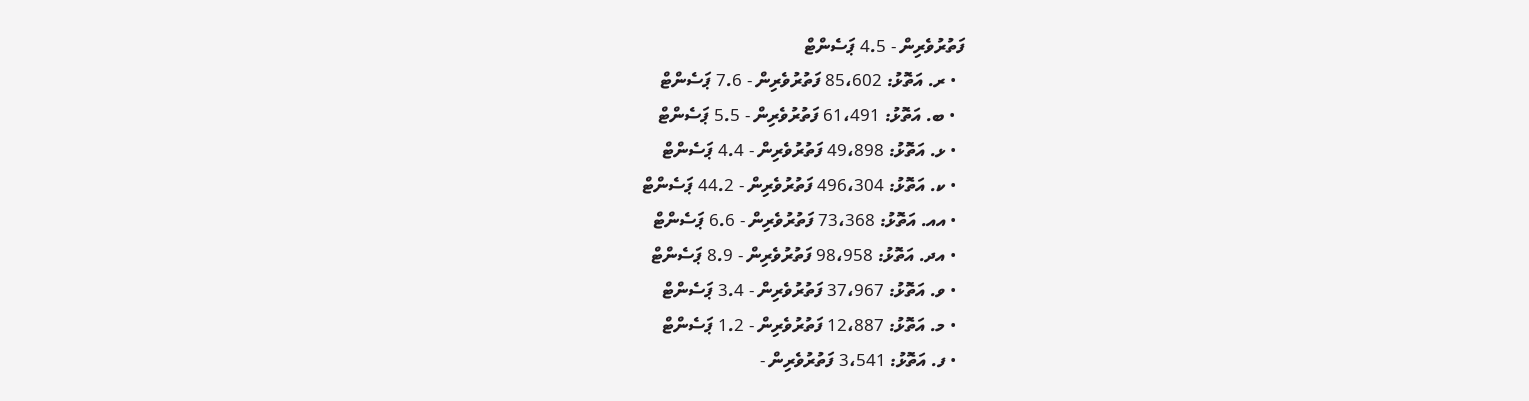ފަތުރުވެރިން - 4.5 ޕަސެންޓް
  • ރ. އަތޮޅު: 85،602 ފަތުރުވެރިން - 7.6 ޕަސެންޓް
  • ބ. އަތޮޅު: 61،491 ފަތުރުވެރިން - 5.5 ޕަސެންޓް
  • ޅ. އަތޮޅު: 49،898 ފަތުރުވެރިން - 4.4 ޕަސެންޓް
  • ކ. އަތޮޅު: 496،304 ފަތުރުވެރިން - 44.2 ޕަސެންޓް
  • އއ. އަތޮޅު: 73،368 ފަތުރުވެރިން - 6.6 ޕަސެންޓް
  • އދ. އަތޮޅު: 98،958 ފަތުރުވެރިން - 8.9 ޕަސެންޓް
  • ވ. އަތޮޅު: 37،967 ފަތުރުވެރިން - 3.4 ޕަސެންޓް
  • މ. އަތޮޅު: 12،887 ފަތުރުވެރިން - 1.2 ޕަސެންޓް
  • ފ. އަތޮޅު: 3،541 ފަތުރުވެރިން -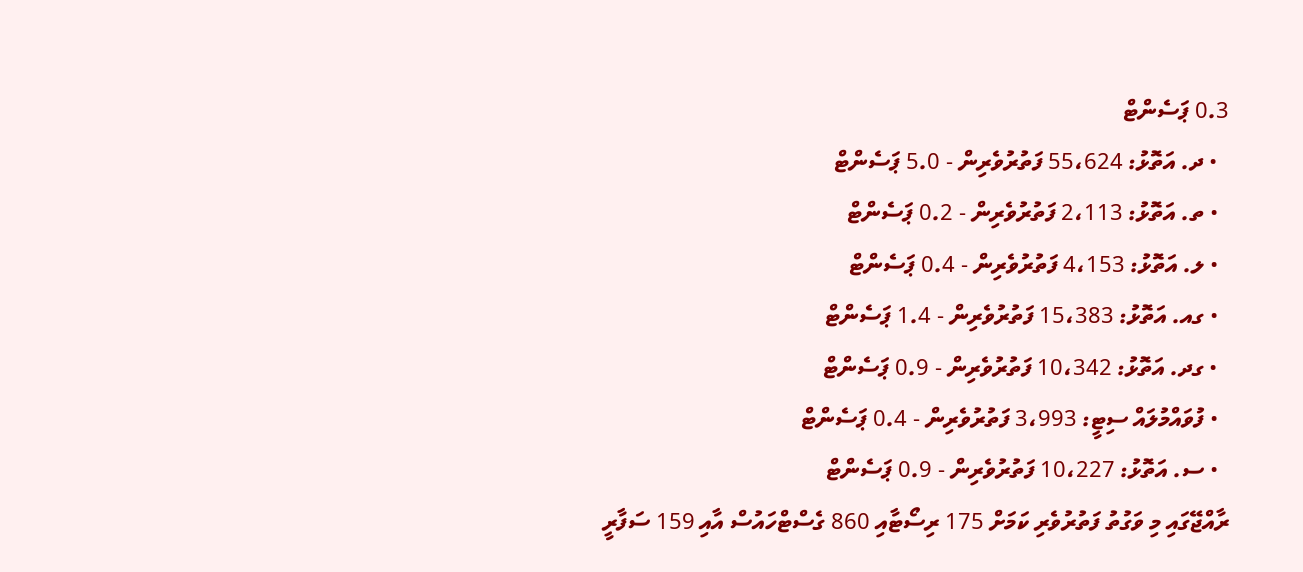0.3 ޕަސެންޓް
  • ދ. އަތޮޅު: 55،624 ފަތުރުވެރިން - 5.0 ޕަސެންޓް
  • ތ. އަތޮޅު: 2،113 ފަތުރުވެރިން - 0.2 ޕަސެންޓް
  • ލ. އަތޮޅު: 4،153 ފަތުރުވެރިން - 0.4 ޕަސެންޓް
  • ގއ. އަތޮޅު: 15،383 ފަތުރުވެރިން - 1.4 ޕަސެންޓް
  • ގދ. އަތޮޅު: 10،342 ފަތުރުވެރިން - 0.9 ޕަސެންޓް
  • ފުވައްމުލައް ސިޓީ: 3،993 ފަތުރުވެރިން - 0.4 ޕަސެންޓް
  • ސ. އަތޮޅު: 10،227 ފަތުރުވެރިން - 0.9 ޕަސެންޓް
ރާއްޖޭގައި މި ވަގުތު ފަތުރުވެރި ކަމަށް 175 ރިސޯޓާއި 860 ގެސްޓްހައުސް އާއި 159 ސަފާރީ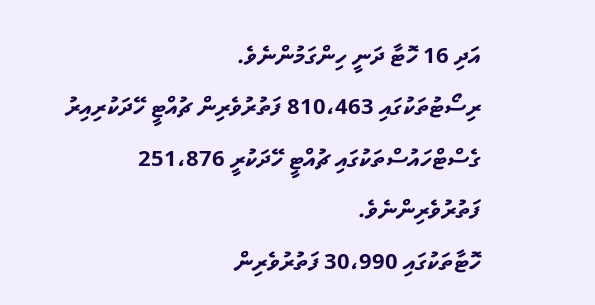އަދި 16 ހޮޓާ ދަނީ ހިންގަމުންނެވެ.
ރިސޯޓުތަކުގައި 810،463 ފަތުރުވެރިން ޗުއްޓީ ހޭދަކުރިއިރު ގެސްޓްހައުސްތަކުގައި ޗުއްޓީ ހޭދަކުރީ 251،876 ފަތުރުވެރިންނެވެ.
ހޮޓާތަކުގައި 30،990 ފަތުރުވެރިން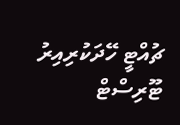ޗުއްޓީ ހޭދަކުރިއިރު ޓޫރިސްޓް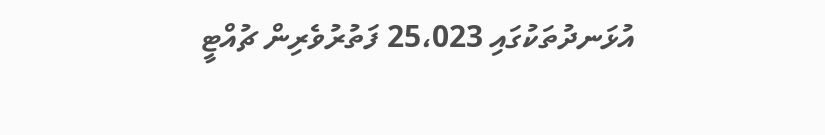އުޅަނދުތަކުގައި 25،023 ފަތުރުވެރިން ޗުއްޓީ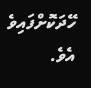ހޭދަކޮށްފައިވެ އެވެ.